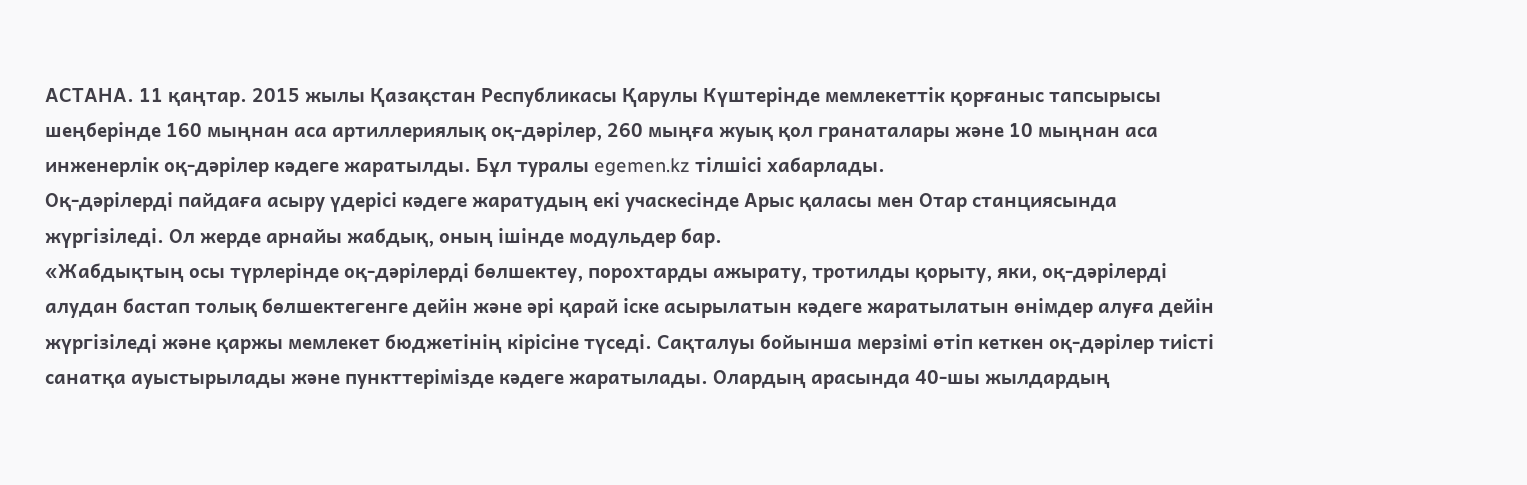АСТАНА. 11 қаңтар. 2015 жылы Қазақстан Республикасы Қарулы Күштерінде мемлекеттік қорғаныс тапсырысы шеңберінде 160 мыңнан аса артиллериялық оқ-дәрілер, 260 мыңға жуық қол гранаталары және 10 мыңнан аса инженерлік оқ-дәрілер кәдеге жаратылды. Бұл туралы egemen.kz тілшісі хабарлады.
Оқ-дәрілерді пайдаға асыру үдерісі кәдеге жаратудың екі учаскесінде Арыс қаласы мен Отар станциясында жүргізіледі. Ол жерде арнайы жабдық, оның ішінде модульдер бар.
«Жабдықтың осы түрлерінде оқ-дәрілерді бөлшектеу, порохтарды ажырату, тротилды қорыту, яки, оқ-дәрілерді алудан бастап толық бөлшектегенге дейін және әрі қарай іске асырылатын кәдеге жаратылатын өнімдер алуға дейін жүргізіледі және қаржы мемлекет бюджетінің кірісіне түседі. Сақталуы бойынша мерзімі өтіп кеткен оқ-дәрілер тиісті санатқа ауыстырылады және пункттерімізде кәдеге жаратылады. Олардың арасында 40-шы жылдардың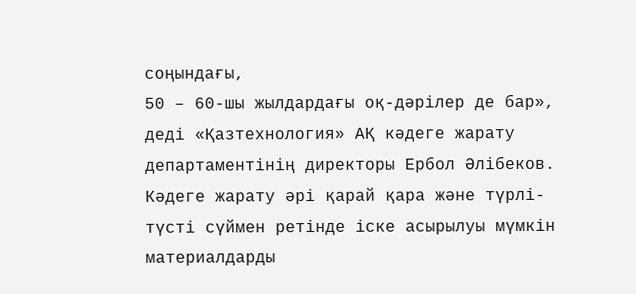соңындағы,
50 – 60-шы жылдардағы оқ-дәрілер де бар», деді «Қазтехнология» АҚ кәдеге жарату департаментінің директоры Ербол Әлібеков.
Кәдеге жарату әрі қарай қара және түрлі-түсті сүймен ретінде іске асырылуы мүмкін материалдарды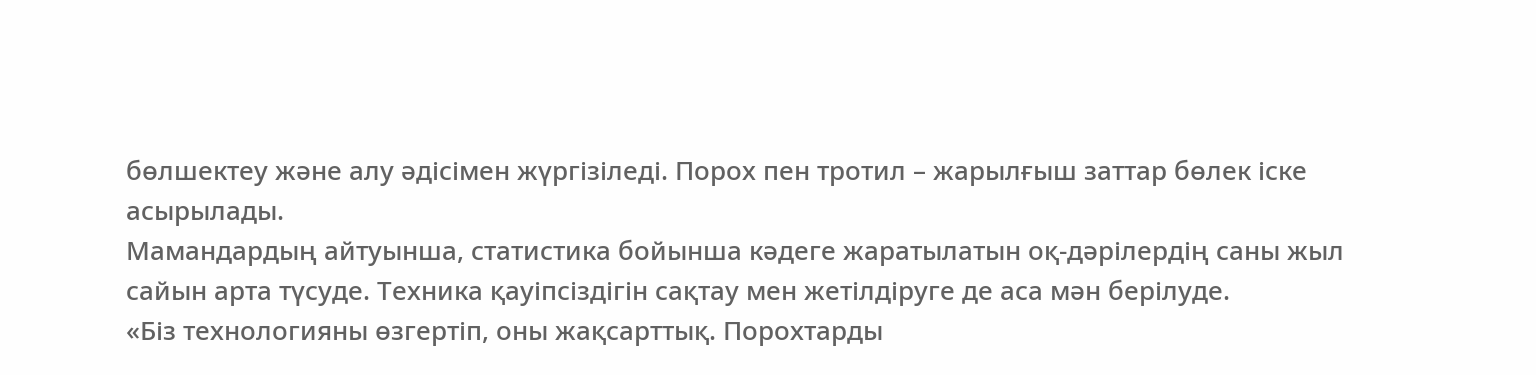бөлшектеу және алу әдісімен жүргізіледі. Порох пен тротил – жарылғыш заттар бөлек іске асырылады.
Мамандардың айтуынша, статистика бойынша кәдеге жаратылатын оқ-дәрілердің саны жыл сайын арта түсуде. Техника қауіпсіздігін сақтау мен жетілдіруге де аса мән берілуде.
«Біз технологияны өзгертіп, оны жақсарттық. Порохтарды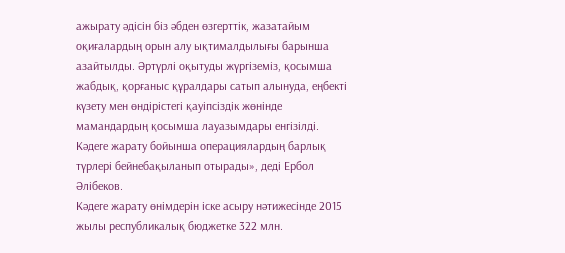ажырату әдісін біз әбден өзгерттік, жазатайым оқиғалардың орын алу ықтималдылығы барынша азайтылды. Әртүрлі оқытуды жүргіземіз, қосымша жабдық, қорғаныс құралдары сатып алынуда, еңбекті күзету мен өндірістегі қауіпсіздік жөнінде мамандардың қосымша лауазымдары енгізілді. Кәдеге жарату бойынша операциялардың барлық түрлері бейнебақыланып отырады», деді Ербол Әлібеков.
Кәдеге жарату өнімдерін іске асыру нәтижесінде 2015 жылы республикалық бюджетке 322 млн.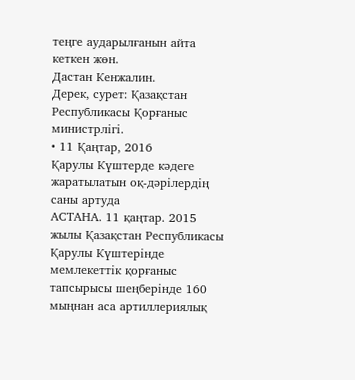теңге аударылғанын айта кеткен жөн.
Дастан Кенжалин.
Дерек, сурет: Қазақстан Республикасы Қорғаныс министрлігі.
• 11 Қаңтар, 2016
Қарулы Күштерде кәдеге жаратылатын оқ-дәрілердің саны артуда
АСТАНА. 11 қаңтар. 2015 жылы Қазақстан Республикасы Қарулы Күштерінде мемлекеттік қорғаныс тапсырысы шеңберінде 160 мыңнан аса артиллериялық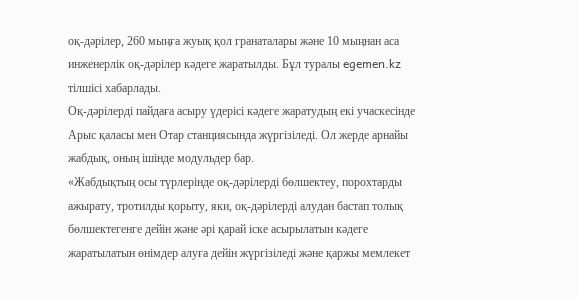оқ-дәрілер, 260 мыңға жуық қол гранаталары және 10 мыңнан аса инженерлік оқ-дәрілер кәдеге жаратылды. Бұл туралы egemen.kz тілшісі хабарлады.
Оқ-дәрілерді пайдаға асыру үдерісі кәдеге жаратудың екі учаскесінде Арыс қаласы мен Отар станциясында жүргізіледі. Ол жерде арнайы жабдық, оның ішінде модульдер бар.
«Жабдықтың осы түрлерінде оқ-дәрілерді бөлшектеу, порохтарды ажырату, тротилды қорыту, яки, оқ-дәрілерді алудан бастап толық бөлшектегенге дейін және әрі қарай іске асырылатын кәдеге жаратылатын өнімдер алуға дейін жүргізіледі және қаржы мемлекет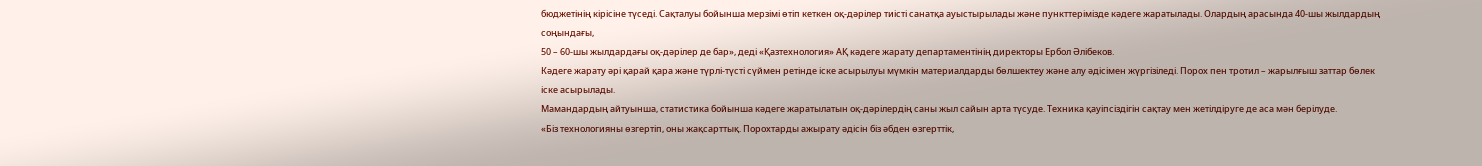бюджетінің кірісіне түседі. Сақталуы бойынша мерзімі өтіп кеткен оқ-дәрілер тиісті санатқа ауыстырылады және пункттерімізде кәдеге жаратылады. Олардың арасында 40-шы жылдардың соңындағы,
50 – 60-шы жылдардағы оқ-дәрілер де бар», деді «Қазтехнология» АҚ кәдеге жарату департаментінің директоры Ербол Әлібеков.
Кәдеге жарату әрі қарай қара және түрлі-түсті сүймен ретінде іске асырылуы мүмкін материалдарды бөлшектеу және алу әдісімен жүргізіледі. Порох пен тротил – жарылғыш заттар бөлек іске асырылады.
Мамандардың айтуынша, статистика бойынша кәдеге жаратылатын оқ-дәрілердің саны жыл сайын арта түсуде. Техника қауіпсіздігін сақтау мен жетілдіруге де аса мән берілуде.
«Біз технологияны өзгертіп, оны жақсарттық. Порохтарды ажырату әдісін біз әбден өзгерттік,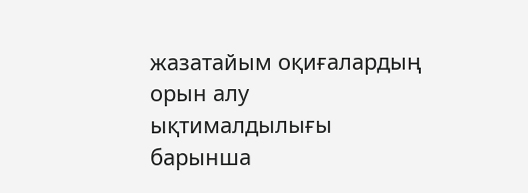жазатайым оқиғалардың орын алу ықтималдылығы барынша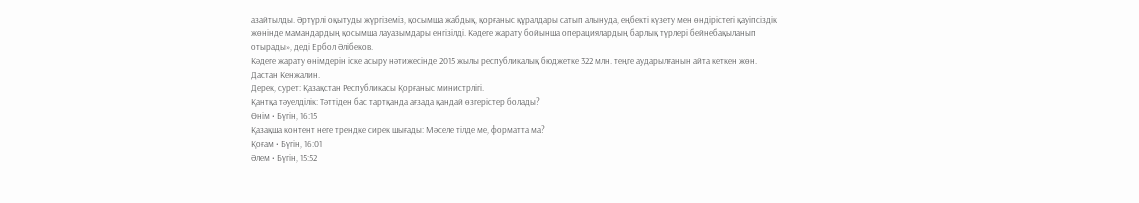азайтылды. Әртүрлі оқытуды жүргіземіз, қосымша жабдық, қорғаныс құралдары сатып алынуда, еңбекті күзету мен өндірістегі қауіпсіздік жөнінде мамандардың қосымша лауазымдары енгізілді. Кәдеге жарату бойынша операциялардың барлық түрлері бейнебақыланып отырады», деді Ербол Әлібеков.
Кәдеге жарату өнімдерін іске асыру нәтижесінде 2015 жылы республикалық бюджетке 322 млн. теңге аударылғанын айта кеткен жөн.
Дастан Кенжалин.
Дерек, сурет: Қазақстан Республикасы Қорғаныс министрлігі.
Қантқа тәуелділік: Тәттіден бас тартқанда ағзада қандай өзгерістер болады?
Өнім • Бүгін, 16:15
Қазақша контент неге трендке сирек шығады: Мәселе тілде ме, форматта ма?
Қоғам • Бүгін, 16:01
Әлем • Бүгін, 15:52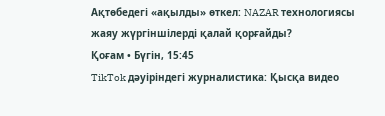Ақтөбедегі «ақылды» өткел: NAZAR технологиясы жаяу жүргіншілерді қалай қорғайды?
Қоғам • Бүгін, 15:45
TikTok дәуіріндегі журналистика: Қысқа видео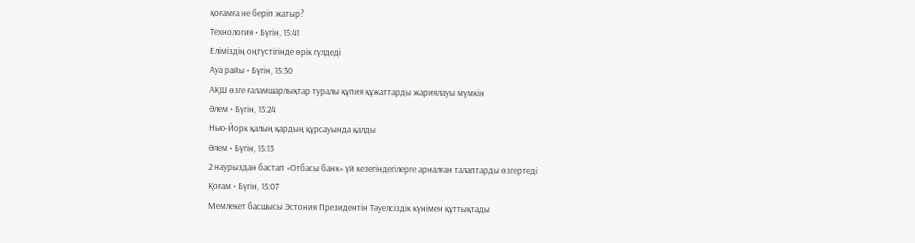қоғамға не беріп жатыр?
Технология • Бүгін, 15:41
Еліміздің оңтүстігінде өрік гүлдеді
Ауа райы • Бүгін, 15:30
АҚШ өзге ғаламшарлықтар туралы құпия құжаттарды жариялауы мүмкін
Әлем • Бүгін, 15:24
Нью-Йорк қалың қардың құрсауында қалды
Әлем • Бүгін, 15:13
2 наурыздан бастап «Отбасы банк» үй кезегіндегілерге арналған талаптарды өзгертеді
Қоғам • Бүгін, 15:07
Мемлекет басшысы Эстония Президентін Тәуелсіздік күнімен құттықтады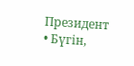Президент • Бүгін,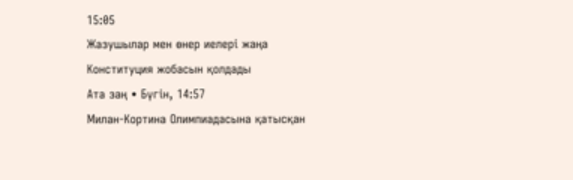15:05
Жазушылар мен өнер иелері жаңа Конституция жобасын қолдады
Ата заң • Бүгін, 14:57
Милан-Кортина Олимпиадасына қатысқан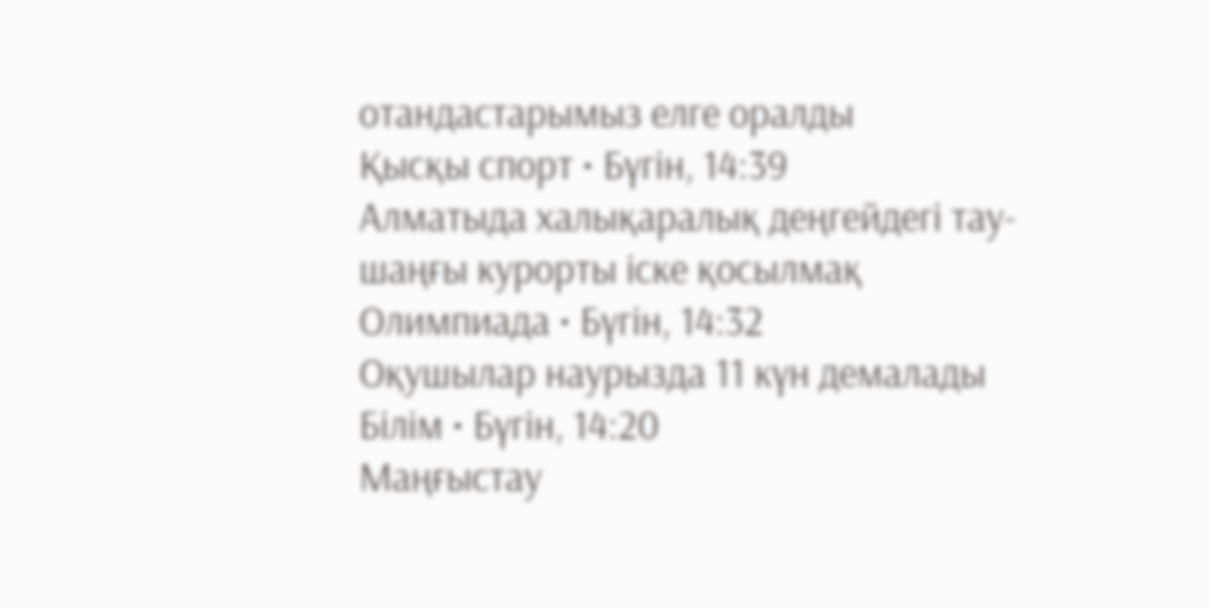отандастарымыз елге оралды
Қысқы спорт • Бүгін, 14:39
Алматыда халықаралық деңгейдегі тау-шаңғы курорты іске қосылмақ
Олимпиада • Бүгін, 14:32
Оқушылар наурызда 11 күн демалады
Білім • Бүгін, 14:20
Маңғыстау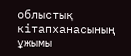облыстық кітапханасының ұжымы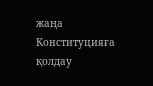жаңа Конституцияға қолдау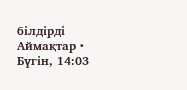білдірді
Аймақтар • Бүгін, 14:03